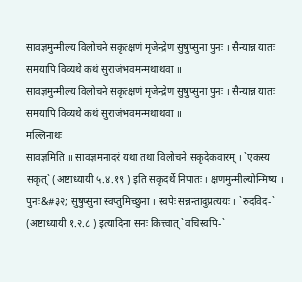सावज्ञमुन्मील्य विलोचने सकृत्क्षणं मृजेन्द्रेण सुषुप्सुना पुनः । सैन्यान्न यातः समयापि विव्यथे कथं सुराजंभवमन्मथाथवा ॥
सावज्ञमुन्मील्य विलोचने सकृत्क्षणं मृजेन्द्रेण सुषुप्सुना पुनः । सैन्यान्न यातः समयापि विव्यथे कथं सुराजंभवमन्मथाथवा ॥
मल्लिनाथः
सावज्ञमिति ॥ सावज्ञमनादरं यथा तथा विलोचने सकृदेकवारम् । `एकस्य सकृत्` (अष्टाध्यायी ५.४.१९ ) इति सकृदर्थे निपातः । क्षणमुन्मील्योन्मिष्य । पुनः&#३२; सुषुप्सुना स्वप्तुमिच्छुना । स्वपेः सन्नन्तादुप्रत्ययः । `रुदविद-` (अष्टाध्यायी १.२.८ ) इत्यादिना सनः कित्त्वात् `वचिस्वपि-`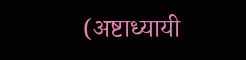(अष्टाध्यायी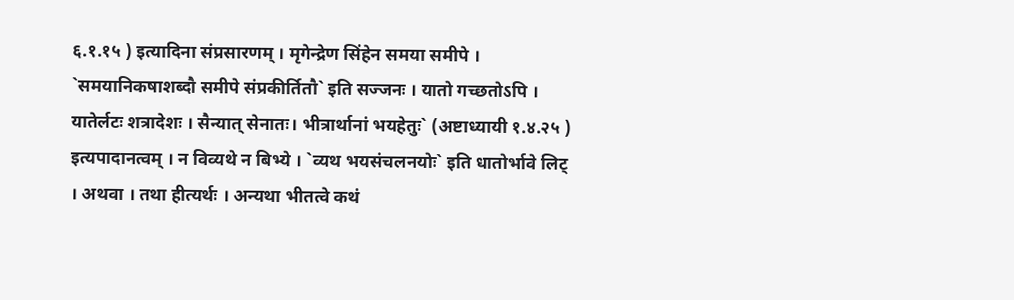६.१.१५ ) इत्यादिना संप्रसारणम् । मृगेन्द्रेण सिंहेन समया समीपे । `समयानिकषाशब्दौ समीपे संप्रकीर्तितौ` इति सज्जनः । यातो गच्छतोऽपि । यातेर्लटः शत्रादेशः । सैन्यात् सेनातः। भीत्रार्थानां भयहेतुः` (अष्टाध्यायी १.४.२५ ) इत्यपादानत्वम् । न विव्यथे न बिभ्ये । `व्यथ भयसंचलनयोः` इति धातोर्भावे लिट् । अथवा । तथा हीत्यर्थः । अन्यथा भीतत्वे कथं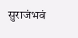सुराजंभवं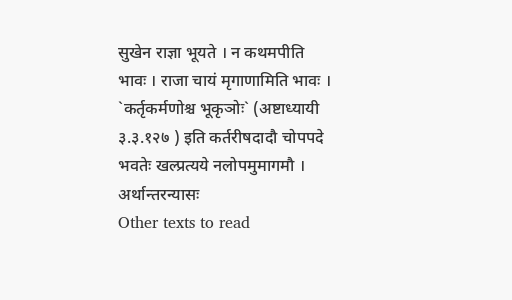सुखेन राज्ञा भूयते । न कथमपीति भावः । राजा चायं मृगाणामिति भावः । `कर्तृकर्मणोश्च भूकृञोः` (अष्टाध्यायी ३.३.१२७ ) इति कर्तरीषदादौ चोपपदे भवतेः खल्प्रत्यये नलोपमुमागमौ । अर्थान्तरन्यासः
Other texts to read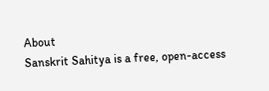About
Sanskrit Sahitya is a free, open-access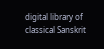digital library of classical Sanskrit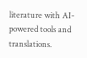literature with AI-powered tools and translations.